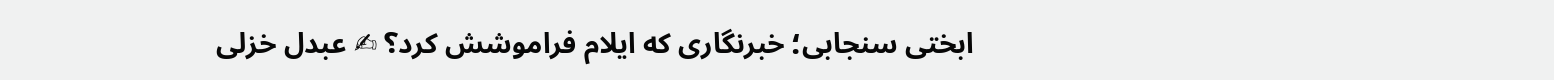ابختی سنجابی؛ خبرنگاری که ایلام فراموشش کرد؟ ✍ عبدل خزلی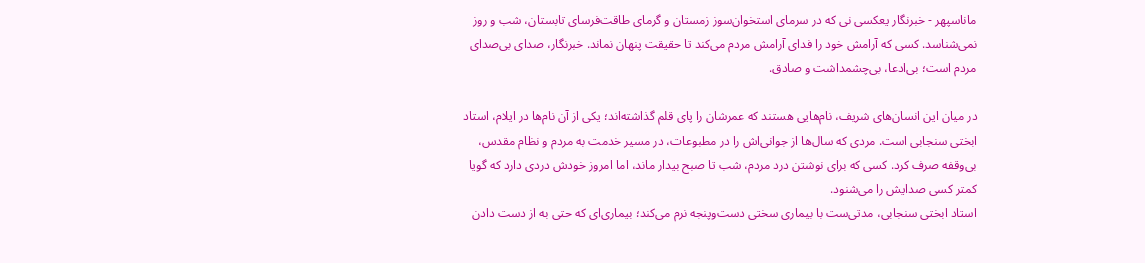ماناسپهر - خبرنگار یعکسی نی که در سرمای استخوان‌سوز زمستان و گرمای طاقت‌فرسای تابستان، شب و روز نمی‌شناسد. کسی که آرامش خود را فدای آرامش مردم می‌کند تا حقیقت پنهان نماند. خبرنگار، صدای بی‌صدای مردم است؛ بی‌ادعا، بی‌چشمداشت و صادق.

در میان این انسان‌های شریف، نام‌هایی هستند که عمرشان را پای قلم گذاشته‌اند؛ یکی از آن نام‌ها در ایلام، استاد ابختی سنجابی است. مردی که سال‌ها از جوانی‌اش را در مطبوعات، در مسیر خدمت به مردم و نظام مقدس، بی‌وقفه صرف کرد. کسی که برای نوشتن درد مردم، شب تا صبح بیدار ماند، اما امروز خودش دردی دارد که گویا کمتر کسی صدایش را می‌شنود.
استاد ابختی سنجابی، مدتی‌ست با بیماری سختی دست‌وپنجه نرم می‌کند؛ بیماری‌ای که حتی به از دست دادن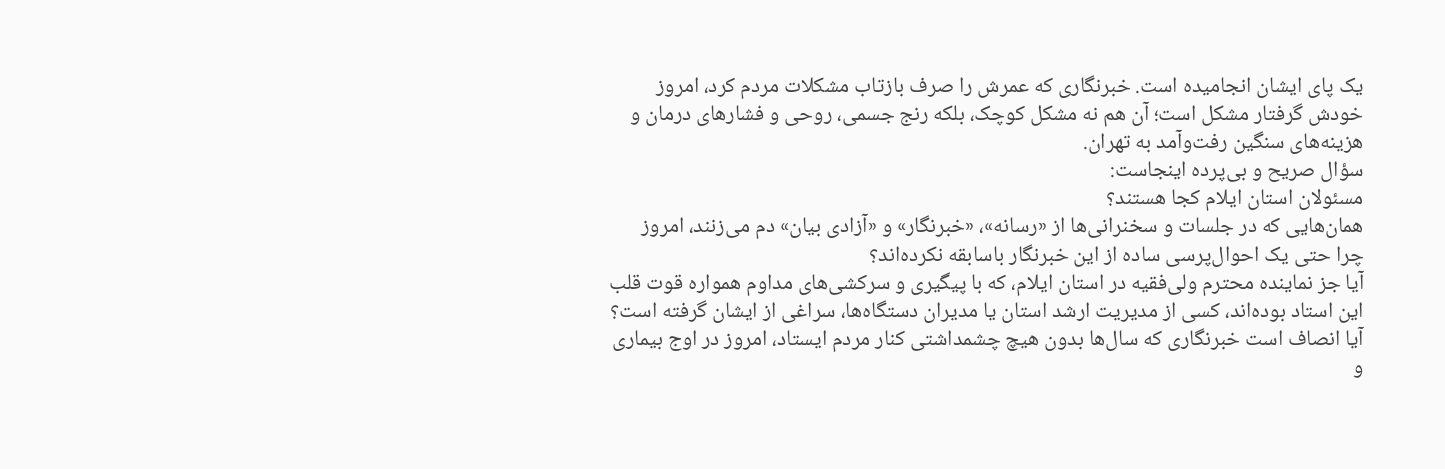یک پای ایشان انجامیده است. خبرنگاری که عمرش را صرف بازتاب مشکلات مردم کرد، امروز خودش گرفتار مشکل است؛ آن هم نه مشکل کوچک، بلکه رنج جسمی، روحی و فشارهای درمان و هزینه‌های سنگین رفت‌وآمد به تهران.
سؤال صریح و بی‌پرده اینجاست:
مسئولان استان ایلام کجا هستند؟
همان‌هایی که در جلسات و سخنرانی‌ها از «رسانه»، «خبرنگار» و «آزادی بیان» دم می‌زنند، امروز چرا حتی یک احوال‌پرسی ساده از این خبرنگار باسابقه نکرده‌اند؟
آیا جز نماینده محترم ولی‌فقیه در استان ایلام، که با پیگیری و سرکشی‌های مداوم همواره قوت قلب این استاد بوده‌اند، کسی از مدیریت ارشد استان یا مدیران دستگاه‌ها، سراغی از ایشان گرفته است؟
آیا انصاف است خبرنگاری که سال‌ها بدون هیچ چشمداشتی کنار مردم ایستاد، امروز در اوج بیماری و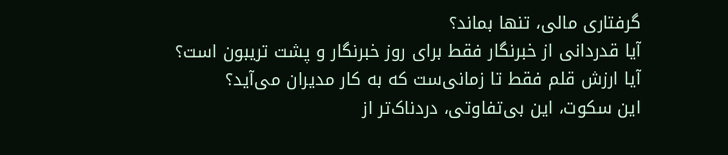گرفتاری مالی، تنها بماند؟
آیا قدردانی از خبرنگار فقط برای روز خبرنگار و پشت تریبون است؟
آیا ارزش قلم فقط تا زمانی‌ست که به کار مدیران می‌آید؟
این سکوت، این بی‌تفاوتی، دردناک‌تر از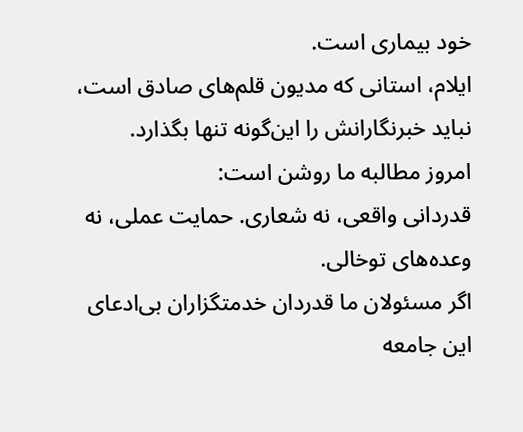خود بیماری است.
ایلام، استانی که مدیون قلم‌های صادق است، نباید خبرنگارانش را این‌گونه تنها بگذارد.
امروز مطالبه ما روشن است:
قدردانی واقعی، نه شعاری. حمایت عملی، نه وعده‌های توخالی.
اگر مسئولان ما قدردان خدمتگزاران بی‌ادعای این جامعه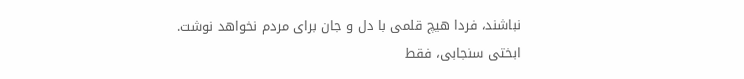نباشند، فردا هیچ قلمی با دل و جان برای مردم نخواهد نوشت.
ابختی سنجابی، فقط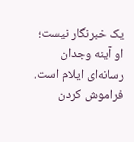یک خبرنگار نیست؛
او آینه وجدان رسانه‌ای ایلام است.
فراموش کردن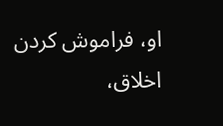او، فراموش کردن اخلاق،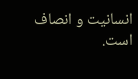انسانیت و انصاف است.